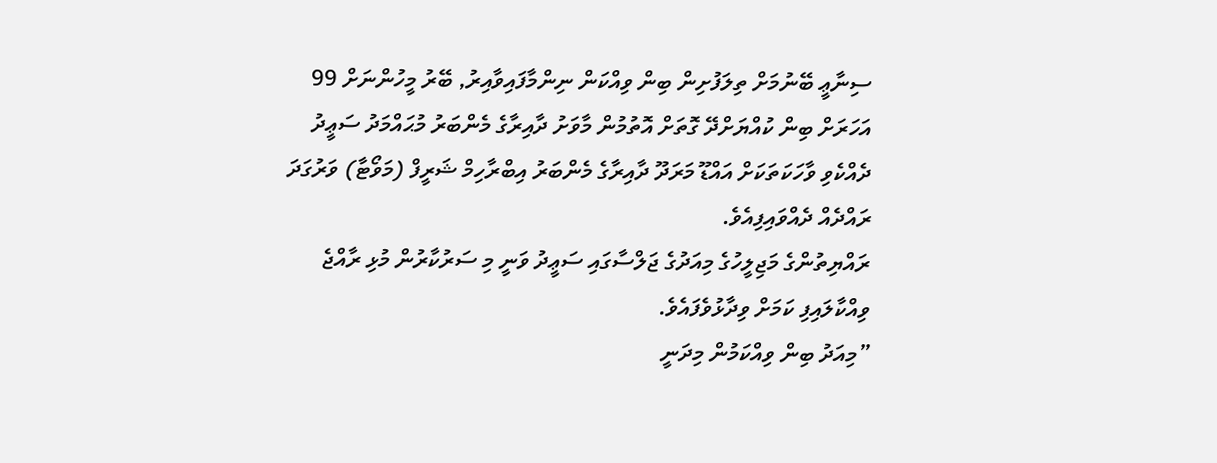ސިނާޢީ ބޭނުމަށް ތިލަފުށިން ބިން ވިއްކަން ނިންމާފައިވާއިރު, ބޭރު މީހުންނަށް 99 އަހަރަށް ބިން ކުއްޔަށްދޭ ގޮތަށް އޮތުމުން މާވަށު ދާއިރާގެ މެންބަރު މުޙައްމަދު ސަޢީދު ދެއްކެވި ވާހަކަތަކަށް އައްޑޫ މަރަދޫ ދާއިރާގެ މެންބަރު އިބްރާހިމް ޝަރީފް (މަވޯޓާ) ވަރުގަދަ ރައްދެއް ދެއްވައިފިއެވެ.
ރައްޔިތުންގެ މަޖިލީހުގެ މިއަދުގެ ޖަލްސާގައި ސަޢީދު ވަނީ މި ސަރުކާރުން މުޅި ރާއްޖެ ވިއްކާލައިފި ކަމަށް ވިދާޅުވެފައެވެ.
”މިއަދު ބިން ވިއްކަމުން މިދަނީ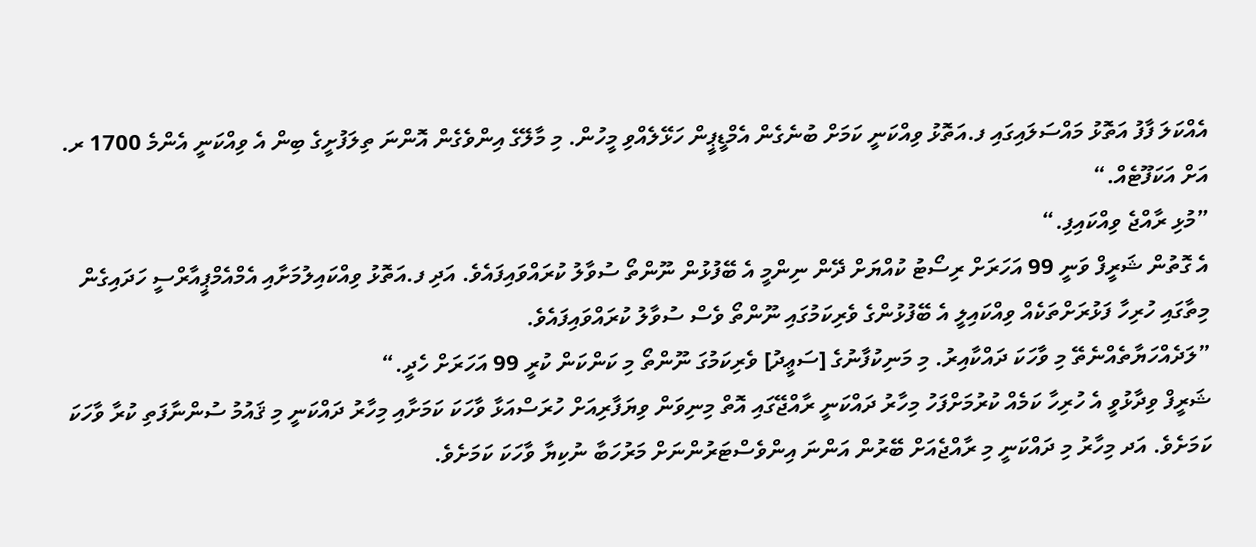އެއްކަލަ ފާފު އަތޮޅު މައްސަލައިގައި ފ.އަތޮޅު ވިއްކަނީ ކަމަށް ބުނެގެން އެމްޑީޕީން ހަޅޭލެއްވި މީހުން. މި މާލޭގެ އިންވެގެން އޮންނަ ތިލަފުށީގެ ބިން އެ ވިއްކަނީ އެންމެ 1700 ރ. އަށް އަކަފޫޓެއް.“
”މުޅި ރާއްޖެ ވިއްކައިފި.“
އެ ގޮތުން ޝަރީފް ވަނީ 99 އަހަރަށް ރިސޯޓު ކުއްޔަށް ދޭން ނިންމީ އެ ބޭފުޅުން ނޫންތޯ ސުވާލު ކުރައްވައިފައެވެ. އަދި ފ.އަތޮޅު ވިއްކައިލުމަށާއި އެމްއެމްޕީއާރްސީ ހަދައިގެން މިތާގައި ހުރިހާ ފަޅުރަށްތަކެއް ވިއްކައިލީ އެ ބޭފުޅުންގެ ވެރިކަމުގައި ނޫންތޯ ވެސް ސުވާލު ކުރައްވައިފައެވެ.
”ލަދެއްހަޔާތެއްނެތޭ މި ވާހަކަ ދައްކާއިރު. މި މަނިކުފާނުގެ [ސަޢީދު] ވެރިކަމުގަ ނޫންތޯ މި ކަންކަން ކުރީ 99 އަހަރަށް ހެދީ.“
ޝަރީފް ވިދާޅުވީ އެ ހުރިހާ ކަމެއް ކުރުމަށްފަހު މިހާރު ދައްކަނީ ރާއްޖޭގައި އޮތް މިނިވަން ވިޔަފާރިއަށް ހުރަސްއަޅާ ވާހަކަ ކަމަށާއި މިހާރު ދައްކަނީ މި ޤައުމު ސުންނާފަތި ކުރާ ވާހަކަ ކަމަށެވެ. އަދ މިހާރު މި ދައްކަނީ މި ރާއްޖެއަށް ބޭރުން އަންނަ އިންވެސްޓަރުންނަށް މަރުހަބާ ނުކިޔާ ވާހަކަ ކަމަށެވެ.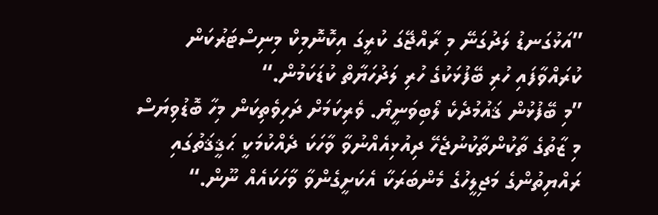”އަޅުގަނޑު ލަދުގަނޭ މި ރާއްޖޭގަ ކުރީގަ އިކޮނޮމިކް މިނިސްޓަރުކަން ކުރައްވާފައި ހުރި ބޭފުޅަކުގެ ހުރި ލަދުހަޔާތް ކުޑަކަމުން.“
”މި ބޭފުޅުން ޤައުމުދެކެ ލޯބިވަނީޔޯ. ވެރިކަމަށް ދަހިވެތިކަން މިހާ ބޮޑުވިޔަސް މި ޒާތުގެ ތާކުންތާކުނުޖެހޭ ދިއުޅިއެއްނުވާ ވާހަކަ ދެއްކުމަކީ ޙަޤީޤަތުގައި ރައްޔިތުންގެ މަޖިލީހުގެ މެންބަރަކާ އެކަށީގެންވާ ވާހަކައެއް ނޫން.“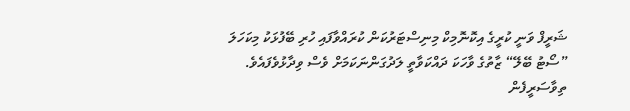ޝަރީފް ވަނީ ކުރީގެ އިކޮނޮމިކް މިނިސްޓަރުކަން ކުރައްވާފައި ހުރި ބޭފުޅަކު މިކަހަލަ ”ސޯޓު ބޭލޭ“ ޒާތުގެ ވާހަކަ ދައްކަވާތީ ލަދުގަންނަކަމަށް ވެސް ވިދާޅުވެފައެވެ.
ތިވާސަރީފެން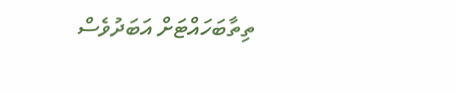ތިތާބަހައްޓަށް އަބަދުވެސް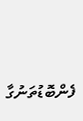ފެންބޮޑުތަނުގާ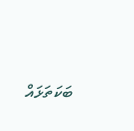ބަކަތަޅައް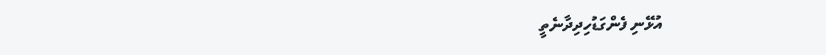އުޅޭނި ފެންގަޑުހިދިދާނެތީ